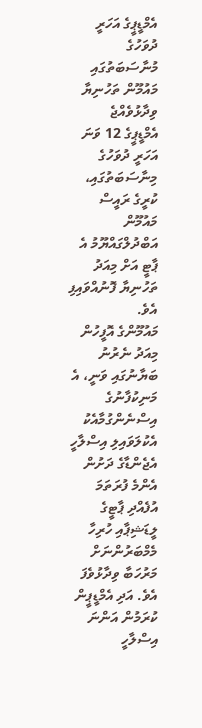އެމްޑީޕީގެ އަހަރީ ދުވަހުގެ މުނާސަބަތުގައި މައުމޫން ތަހުނިޔާ ވިދާޅުވެއްޖެ
އެމްޑީޕީގެ 12 ވަނަ އަހަރީ ދުވަހުގެ މިނާސަބަތުގައި، ކުރީގެ ރައީސް މައުމޫން އަބްދުލްގައްޔޫމު އެ ޕާޓީ އަށް މިއަދު ތަހުނިޔާ ފޮނުއްވައިފި އެވެ.
މައުމޫންގެ އޮފީހުން މިއަދު ނެރުނު ބަޔާނުގައި ވަނީ، އެ މަނިކުފާނުގެ އިސްނެންގުމާއެކު އެކުލަވައިލި އިސްލާހީ އެޖެންޑާގެ ދަށުން އެންމެ ފުރަތަމަ އުފެއްދި ޕާޓީގެ ލީޑަޝިޕާއި ހުރިހާ މެމްބަރުންނަށް މަރުހަބާ ވިދާޅުވެފަ އެވެ. އަދި އެމްޑީޕީން ކުރަމުން އަންނަ އިސްލާހީ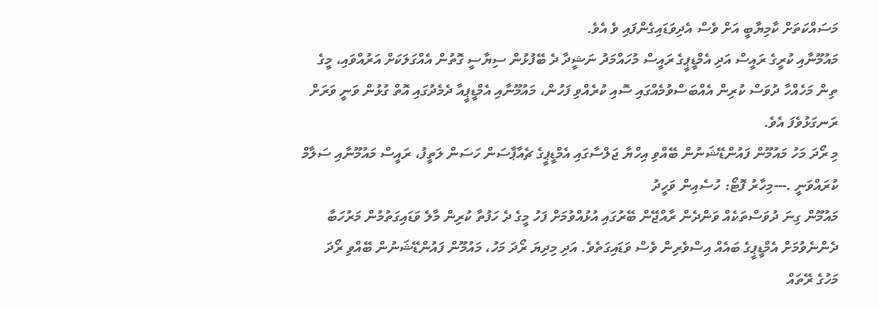މަސައްކަތަށް ކާމިޔާބީ އަށް ވެސް އެދިވަޑައިގެންފައި ވެ އެވެ.
މައުމޫނާއި ކުރީގެ ރައީސް އަދި އެމްޑީޕީގެ ރައީސް މުހައްމަދު ނަޝީދާ ދެ ބޭފުޅުން ސިޔާސީ ގޮތުން އެއްގަލަކަށް އަރުއްވައި، މީގެ ތިން މަހެއްހާ ދުވަސް ކުރިން އެއްބަސްވުމެއްގައި ސޮއި ކުރެއްވި ފަހުން، މައުމޫނާއި އެމްޑީޕީއާ ދެމެދުގައި އޮތް ގުޅުން ވަނީ ވަރަށް ރަނގަޅުވެފަ އެވެ.
މި ރޯދަ މަހު މައުމޫން ފައުންޑޭޝަނުން ބޭއްވި އިހްޔާ ޖަލްސާގައި އެމްޑީޕީގެ ޗެއާޕާސަން ހަސަން ލަތީފު، ރައީސް މައުމޫނާއި ސަލާމް ކުރައްވަނީ .---މިހާރު ފޮޓޯ: ހުސެއިން ވަހީދު
މައުމޫން ގިނަ ދުވަސްތަކެއް ވަންދެން ރާއްޖޭން ބޭރުގައި އުޅުއްވުމަށް ފަހު މީގެ ދެ ހަފުތާ ކުރިން މާލެ ވަޑައިގަތުމުން މަރުހަބާ ދެންނެވުމަށް އެމްޑީޕީގެ ބައެއް އިސްވެރިން ވެސް ވަޑައިގަތެވެ. އަދި މިދިޔަ ރޯދަ މަހު، މައުމޫން ފައުންޑޭޝަނުން ބޭއްވި ރޯދަ މަހުގެ ރޭތައް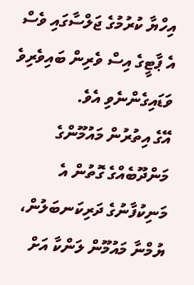އިހްޔާ ކުރުމުގެ ޖަލްސާގައި ވެސް އެ ޕާޓީގެ އިސް ވެރިން ބައިވެރިވެ ވަޑައިގެންނެވި އެވެ.
އޭގެ އިތުރުން މައުމޫންގެ މަންދޫބެއްގެ ގޮތުން އެ މަނިކުފާނުގެ ދަރިކަނބަލުން، ޔުމްނާ މައުމޫން ލަންކާ އަށް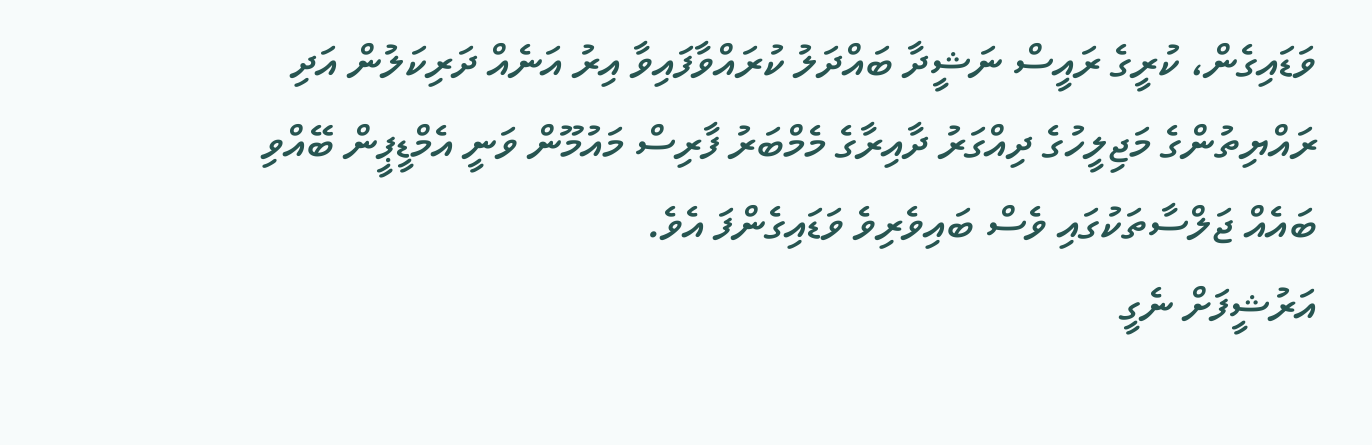ވަޑައިގެން، ކުރީގެ ރައީސް ނަޝީދާ ބައްދަލު ކުރައްވާފައިވާ އިރު އަނެއް ދަރިކަލުން އަދި ރައްޔިތުންގެ މަޖިލީހުގެ ދިއްގަރު ދާއިރާގެ މެމްބަރު ފާރިސް މައުމޫން ވަނީ އެމްޑީޕީން ބޭއްވި ބައެއް ޖަލްސާތަކުގައި ވެސް ބައިވެރިވެ ވަޑައިގެންފަ އެވެ.
އަރުޝީފަށް ނެގީ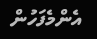އެންމެފަހުން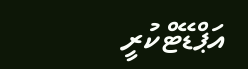އަޕްޑޭޓްކުރީ